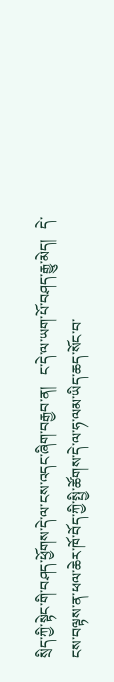སྲིད་ཀྱི་སྟེང་གི་བཤད་ཕྱོགས་དེ་ལ་ངས་འདང་ཞིག་བརྒྱབ་ན།   ང་དེ་ལ་ཡག་པོ་བཤད་རྒྱུ་མེད།   དེ་ངས་བལྟས་ན་ཕལ་ཆེར་ཁོ་བོད་ཀྱི་སྤྱི་ཚོགས་དེ་ལ་ཧ་ལམ་ཡིད་ཆད་སོང་བ་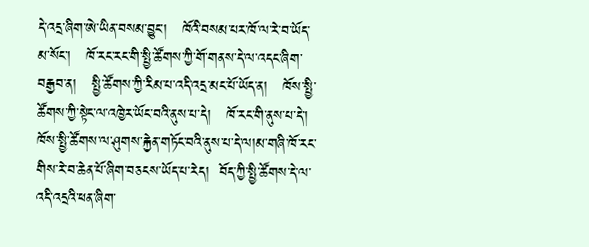དེ་འདྲ་ཞིག་ཨེ་ཡིན་བསམ་བྱུང་།   ཁོའི་བསམ་པར་ཁོ་ལ་རེ་བ་ཡོད་མ་སོང་།   ཁོ་རང་རང་གི་སྤྱི་ཚོགས་ཀྱི་གོ་གནས་དེ་ལ་འདང་ཞིག་བརྒྱབ་ན།   སྤྱི་ཚོགས་ཀྱི་རིམ་པ་འདི་འདྲ་མང་པོ་ཡོད་ན།   ཁོས་སྤྱི་ཚོགས་ཀྱི་སྟེང་ལ་འཁྱེར་ཡོང་བའི་ནུས་པ་དེ།   ཁོ་རང་གི་ནུས་པ་དེ་།   ཁོས་སྤྱི་ཚོགས་ལ་ཤུགས་རྐྱེན་གཏོང་བའི་ནུས་པ་དེ་ལ།མ་གཞི་ཁོ་རང་གིས་རེ་བ་ཆེན་པོ་ཞིག་བཅངས་ཡོད་པ་རེད།  བོད་ཀྱི་སྤྱི་ཚོགས་དེ་ལ་འདི་འདྲའི་ཕན་ཞིག་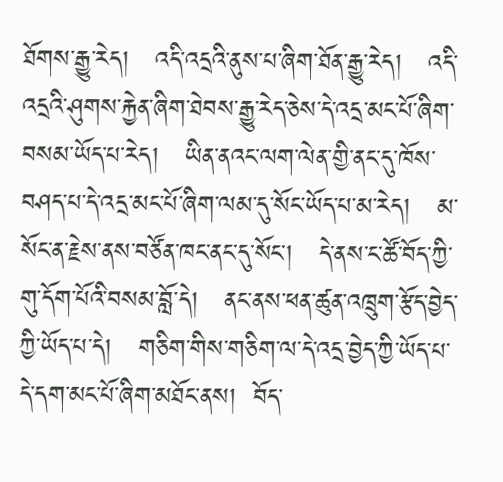ཐོགས་རྒྱུ་རེད།   འདི་འདྲའི་ནུས་པ་ཞིག་ཐོན་རྒྱུ་རེད།   འདི་འདྲའི་ཤུགས་རྐྱེན་ཞིག་ཐེབས་རྒྱུ་རེད་ཅེས་དེ་འདྲ་མང་པོ་ཞིག་བསམ་ཡོད་པ་རེད།   ཡིན་ནའང་ལག་ལེན་གྱི་ནང་དུ་ཁོས་བཤད་པ་དེ་འདྲ་མང་པོ་ཞིག་ལམ་དུ་སོང་ཡོད་པ་མ་རེད།   མ་སོང་ན་རྗེས་ནས་བཙོན་ཁང་ནང་དུ་སོང་།   དེ་ནས་ང་ཚོ་བོད་ཀྱི་གུ་དོག་པོའི་བསམ་བློ་དེ།   ནང་ནས་ཕན་ཚུན་འཁྲུག་རྩོད་བྱེད་ཀྱི་ཡོད་པ་དེ།   གཅིག་གིས་གཅིག་ལ་དེ་འདྲ་བྱེད་ཀྱི་ཡོད་པ་དེ་དག་མང་པོ་ཞིག་མཐོང་ནས།  བོད་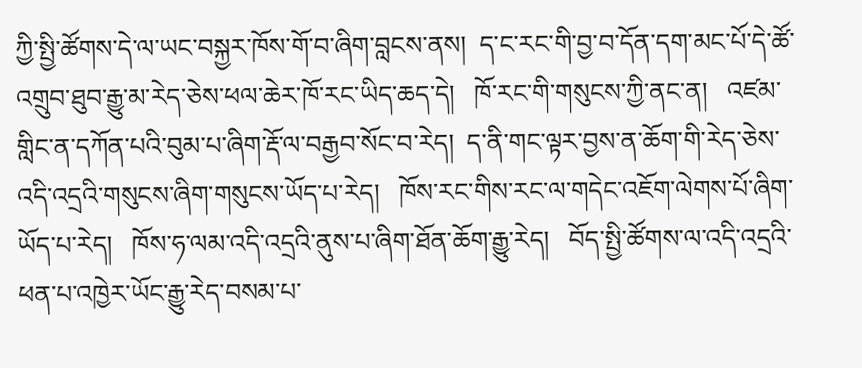ཀྱི་སྤྱི་ཚོགས་དེ་ལ་ཡང་བསྐྱར་ཁོས་གོ་བ་ཞིག་བླངས་ནས།  ད་ང་རང་གི་བྱ་བ་དོན་དག་མང་པོ་དེ་ཚོ་འགྲུབ་ཐུབ་རྒྱུ་མ་རེད་ཅེས་ཕལ་ཆེར་ཁོ་རང་ཡིད་ཆད་དེ།   ཁོ་རང་གི་གསུངས་ཀྱི་ནང་ན།   འཛམ་གླིང་ན་དཀོན་པའི་བུམ་པ་ཞིག་རྡོ་ལ་བརྒྱབ་སོང་བ་རེད།  ད་ནི་གང་ལྟར་བྱས་ན་ཆོག་གི་རེད་ཅེས་འདི་འདྲའི་གསུངས་ཞིག་གསུངས་ཡོད་པ་རེད།   ཁོས་རང་གིས་རང་ལ་གདེང་འཇོག་ལེགས་པོ་ཞིག་ཡོད་པ་རེད།   ཁོས་ཧ་ལམ་འདི་འདྲའི་ནུས་པ་ཞིག་ཐོན་ཆོག་རྒྱུ་རེད།   བོད་སྤྱི་ཚོགས་ལ་འདི་འདྲའི་ཕན་པ་འཁྱེར་ཡོང་རྒྱུ་རེད་བསམ་པ་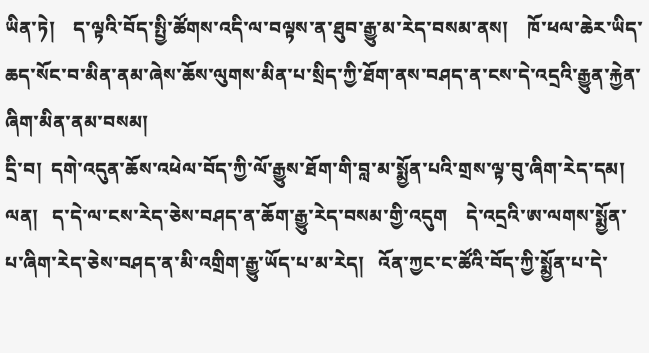ཡིན་ཏེ།    ད་ལྟའི་བོད་སྤྱི་ཚོགས་འདི་ལ་བལྟས་ན་ཐུབ་རྒྱུ་མ་རེད་བསམ་ནས།    ཁོ་ཕལ་ཆེར་ཡིད་ཆད་སོང་བ་མིན་ནམ་ཞེས་ཆོས་ལུགས་མིན་པ་སྲིད་ཀྱི་ཐོག་ནས་བཤད་ན་ངས་དེ་འདྲའི་རྒྱུན་རྐྱེན་ཞིག་མིན་ནམ་བསམ།
དྲི་བ།  དགེ་འདུན་ཆོས་འཕེལ་བོད་ཀྱི་ལོ་རྒྱུས་ཐོག་གི་བླ་མ་སྨྱོན་པའི་གྲས་ལྟ་བུ་ཞིག་རེད་དམ།
ལན།   ད་དེ་ལ་ངས་རེད་ཅེས་བཤད་ན་ཆོག་རྒྱུ་རེད་བསམ་གྱི་འདུག    དེ་འདྲའི་ཨ་ལགས་སྨྱོན་པ་ཞིག་རེད་ཅེས་བཤད་ན་མི་འགྲིག་རྒྱུ་ཡོད་པ་མ་རེད།   འོན་ཀྱང་ང་ཚོའི་བོད་ཀྱི་སྨྱོན་པ་དེ་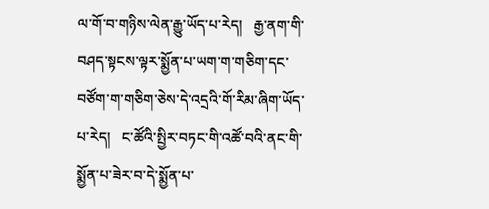ལ་གོ་བ་གཉིས་ལེན་རྒྱུ་ཡོད་པ་རེད།   རྒྱ་ནག་གི་བཤད་སྟངས་ལྟར་སྨྱོན་པ་ཡག་ག་གཅིག་དང་བཙོག་ག་གཅིག་ཅེས་དེ་འདྲའི་གོ་རིམ་ཞིག་ཡོད་པ་རེད།   ང་ཚོའི་སྤྱིར་བཏང་གི་འཚོ་བའི་ནང་གི་སྨྱོན་པ་ཟེར་བ་དེ་སྨྱོན་པ་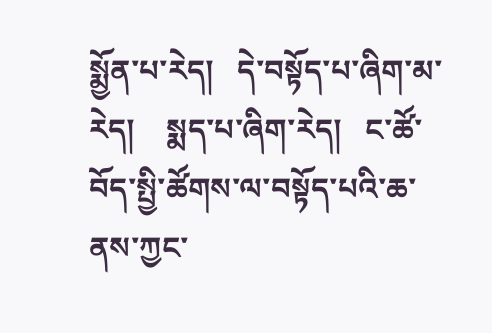སྨྱོན་པ་རེད།   དེ་བསྟོད་པ་ཞིག་མ་རེད།    སྨད་པ་ཞིག་རེད།   ང་ཚོ་བོད་སྤྱི་ཚོགས་ལ་བསྟོད་པའི་ཆ་ནས་ཀྱང་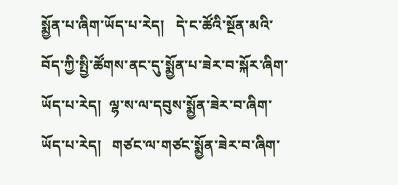སྨྱོན་པ་ཞིག་ཡོད་པ་རེད།   དེ་ང་ཚོའི་སྔོན་མའི་བོད་ཀྱི་སྤྱི་ཚོགས་ནང་དུ་སྨྱོན་པ་ཟེར་བ་སྐོར་ཞིག་ཡོད་པ་རེད།  ལྷ་ས་ལ་དབུས་སྨྱོན་ཟེར་བ་ཞིག་ཡོད་པ་རེད།   གཙང་ལ་གཙང་སྨྱོན་ཟེར་བ་ཞིག་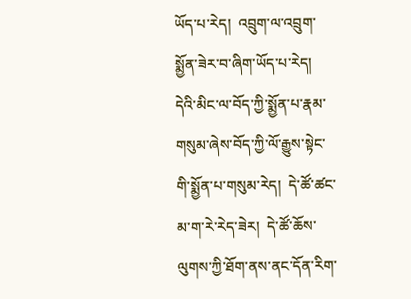ཡོད་པ་རེད།  འབྲུག་ལ་འབྲུག་སྨྱོན་ཟེར་བ་ཞིག་ཡོད་པ་རེད།  དེའི་མིང་ལ་བོད་ཀྱི་སྨྱོན་པ་རྣམ་གསུམ་ཞེས་བོད་ཀྱི་ལོ་རྒྱུས་སྟེང་གི་སྨྱོན་པ་གསུམ་རེད།  དེ་ཚོ་ཚང་མ་ག་རེ་རེད་ཟེར།  དེ་ཚོ་ཆོས་ལུགས་ཀྱི་ཐོག་ནས་ནང་དོན་རིག་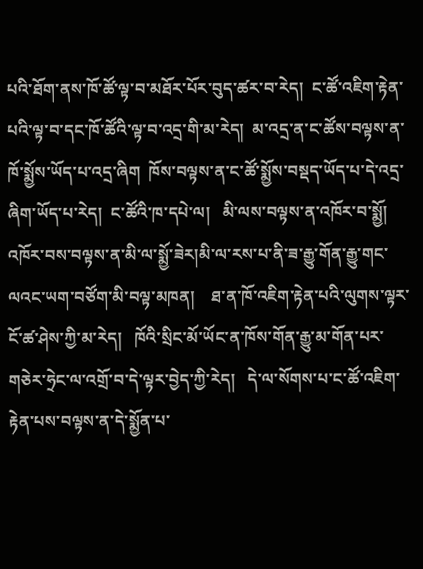པའི་ཐོག་ནས་ཁོ་ཚོ་ལྟ་བ་མཐོར་པོར་བུད་ཚར་བ་རེད།  ང་ཚོ་འཇིག་རྟེན་པའི་ལྟ་བ་དང་ཁོ་ཚོའི་ལྟ་བ་འདྲ་གི་མ་རེད།  མ་འདྲ་ན་ང་ཚོས་བལྟས་ན་ཁོ་སྨྱོས་ཡོད་པ་འདྲ་ཞིག  ཁོས་བལྟས་ན་ང་ཚོ་སྨྱོས་བསྡད་ཡོད་པ་དེ་འདྲ་ཞིག་ཡོད་པ་རེད།  ང་ཚོའི་ཁ་དཔེ་ལ།   མི་ལས་བལྟས་ན་འཁོར་བ་སྨྱོ། འཁོར་བས་བལྟས་ན་མི་ལ་སྨྱོ་ཟེར།མི་ལ་རས་པ་ནི་ཟ་རྒྱུ་གོན་རྒྱུ་གང་ལའང་ཡག་བཙོག་མི་བལྟ་མཁན།    ཐ་ན་ཁོ་འཇིག་རྟེན་པའི་ལུགས་ལྟར་ངོ་ཚ་ཤེས་ཀྱི་མ་རེད།   ཁོའི་སྲིང་མོ་ཡོང་ན་ཁོས་གོན་རྒྱུ་མ་གོན་པར་གཅེར་ཧྲེང་ལ་འགྲོ་བ་དེ་ལྟར་བྱེད་ཀྱི་རེད།   དེ་ལ་སོགས་པ་ང་ཚོ་འཇིག་རྟེན་པས་བལྟས་ན་དེ་སྨྱོན་པ་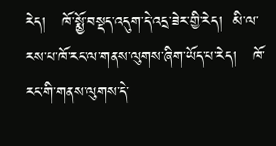རེད།   ཁོ་སྨྱོ་བསྡད་འདུག་དེ་འདྲ་ཟེར་གྱི་རེད།  མི་ལ་རས་པ་ཁོ་རང་ལ་གནས་ལུགས་ཞིག་ཡོད་པ་རེད།   ཁོ་རང་གི་གནས་ལུགས་དེ་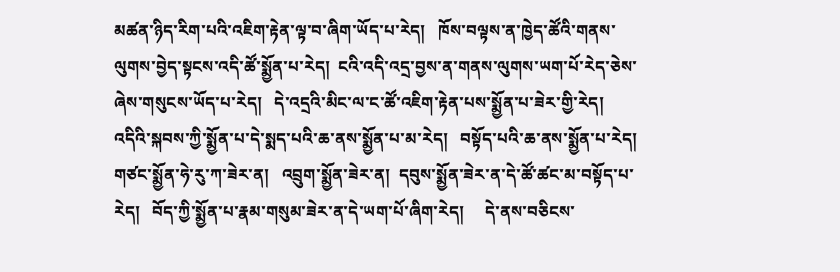མཚན་ཉིད་རིག་པའི་འཇིག་རྟེན་ལྟ་བ་ཞིག་ཡོད་པ་རེད།   ཁོས་བལྟས་ན་ཁྱེད་ཚོའི་གནས་ལུགས་བྱེད་སྟངས་འདི་ཚོ་སྨྱོན་པ་རེད།  ངའི་འདི་འདྲ་བྱས་ན་གནས་ལུགས་ཡག་པོ་རེད་ཅེས་ཞེས་གསུངས་ཡོད་པ་རེད།   དེ་འདྲའི་མིང་ལ་ང་ཚོ་འཇིག་རྟེན་པས་སྨྱོན་པ་ཟེར་གྱི་རེད།   འདིའི་སྐབས་ཀྱི་སྨྱོན་པ་དེ་སྨད་པའི་ཆ་ནས་སྨྱོན་པ་མ་རེད།   བསྟོད་པའི་ཆ་ནས་སྨྱོན་པ་རེད།   གཙང་སྨྱོན་ཧེ་རུ་ཀ་ཟེར་ན།   འབྲུག་སྨྱོན་ཟེར་ན།  དབུས་སྨྱོན་ཟེར་ན་དེ་ཚོ་ཚང་མ་བསྟོད་པ་རེད།   བོད་ཀྱི་སྨྱོན་པ་རྣམ་གསུམ་ཟེར་ན་དེ་ཡག་པོ་ཞིག་རེད།     དེ་ནས་བཅིངས་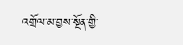འགྲོལ་མ་བྱས་སྔོན་གྱི་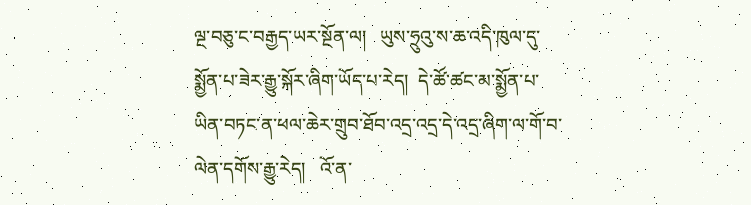ལྔ་བཅུ་ང་བརྒྱད་ཡར་སྔོན་ལ།   ཡུས་ཧྲུའུ་ས་ཆ་འདི་ཁུལ་དུ་སྨྱོན་པ་ཟེར་རྒྱུ་སྐོར་ཞིག་ཡོད་པ་རེད།  དེ་ཚོ་ཚང་མ་སྨྱོན་པ་ཡིན་བཏང་ན་ཕལ་ཆེར་གྲུབ་ཐོབ་འདྲ་འདྲ་དེ་འདྲ་ཞིག་ལ་གོ་བ་ལེན་དགོས་རྒྱུ་རེད།   འོ་ན་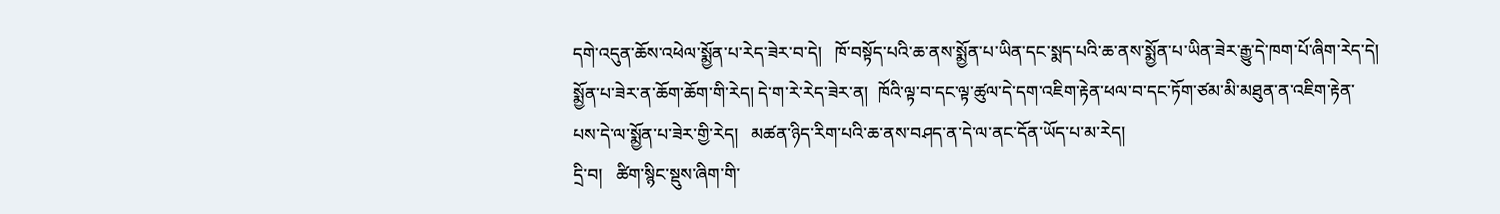དགེ་འདུན་ཆོས་འཕེལ་སྨྱོན་པ་རེད་ཟེར་བ་དེ།   ཁོ་བསྟོད་པའི་ཆ་ནས་སྨྱོན་པ་ཡིན་དང་སྨད་པའི་ཆ་ནས་སྨྱོན་པ་ཡིན་ཟེར་རྒྱུ་དེ་ཁག་པོ་ཞིག་རེད་དེ།   སྨྱོན་པ་ཟེར་ན་ཆོག་ཆོག་གི་རེད། དེ་ག་རེ་རེད་ཟེར་ན།  ཁོའི་ལྟ་བ་དང་ལྟ་ཚུལ་དེ་དག་འཇིག་རྟེན་ཕལ་བ་དང་ཏོག་ཙམ་མི་མཐུན་ན་འཇིག་རྟེན་པས་དེ་ལ་སྨྱོན་པ་ཟེར་གྱི་རེད།   མཚན་ཉིད་རིག་པའི་ཆ་ནས་བཤད་ན་དེ་ལ་ནང་དོན་ཡོད་པ་མ་རེད།
དྲི་བ།   ཚིག་སྙིང་སྡུས་ཞིག་གི་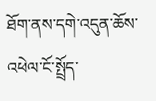ཐོག་ནས་དགེ་འདུན་ཆོས་འཕེལ་ངོ་སྤྲོད་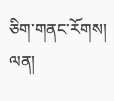ཅིག་གནང་རོགས།
ལན།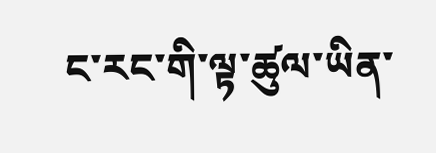ང་རང་གི་ལྟ་ཚུལ་ཡིན་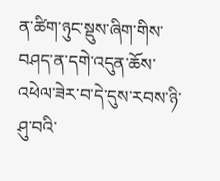ན་ཚིག་ཉུང་སྡུས་ཞིག་གིས་བཤད་ན་དགེ་འདུན་ཆོས་འཕེལ་ཟེར་བ་དེ་དུས་རབས་ཉི་ཤུ་བའི་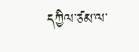དཀྱིལ་ཙམ་ལ་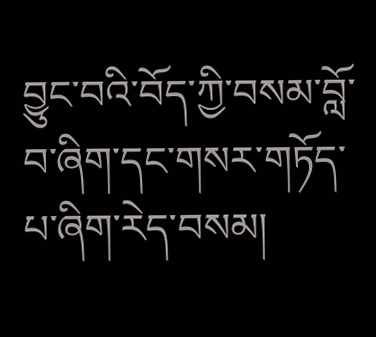བྱུང་བའི་བོད་ཀྱི་བསམ་བློ་བ་ཞིག་དང་གསར་གཏོད་པ་ཞིག་རེད་བསམ།